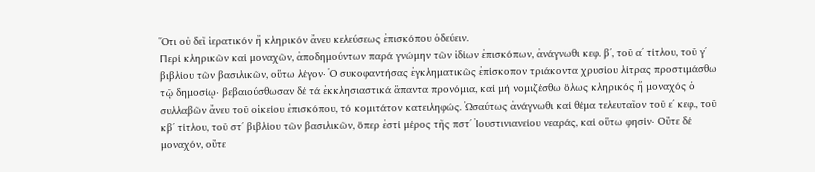Ὅτι οὐ δεῖ ἱερατικόν ἤ κληρικόν ἄνευ κελεύσεως ἐπισκόπου ὁδεύειν.
Περί κληρικῶν καί μοναχῶν, ἀποδημούντων παρά γνώμην τῶν ἰδίων ἐπισκόπων, ἀνάγνωθι κεφ. β΄, τοῦ α΄ τίτλου, τοῦ γ΄ βιβλίου τῶν βασιλικῶν, οὕτω λέγον∙ Ὁ συκοφαντήσας ἐγκληματικῶς ἐπίσκοπον τριάκοντα χρυσίου λίτρας προστιμάσθω τῷ δημοσίῳ∙ βεβαιούσθωσαν δέ τά ἐκκλησιαστικά ἅπαντα προνόμια, καί μή νομιζέσθω ὅλως κληρικός ἤ μοναχός ὁ συλλαβῶν ἄνευ τοῦ οἰκείου ἐπισκόπου, τό κομιτάτον κατειληφώς. Ὠσαύτως ἀνάγνωθι καί θέμα τελευταῖον τοῦ ε΄ κεφ., τοῦ κβ΄ τίτλου, τοῦ στ΄ βιβλίου τῶν βασιλικῶν, ὅπερ ἐστί μέρος τῆς πστ΄ Ἰουστινιανείου νεαράς, καί οὕτω φησίν∙ Οὔτε δέ μοναχόν, οὔτε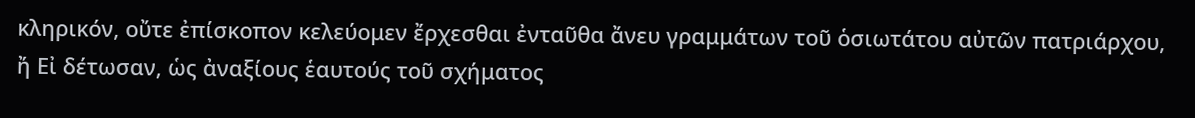κληρικόν, οὔτε ἐπίσκοπον κελεύομεν ἔρχεσθαι ἐνταῦθα ἄνευ γραμμάτων τοῦ ὁσιωτάτου αὐτῶν πατριάρχου, ἤ Εἰ δέτωσαν, ὡς ἀναξίους ἑαυτούς τοῦ σχήματος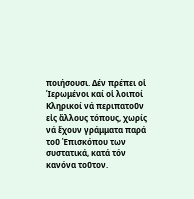ποιήσουσι. Δέν πρέπει οἱ Ἱερωμένοι καί οἱ λοιποί Κληρικοί νά περιπατοῦν εἰς ἄλλους τόπους, χωρίς νά ἔχουν γράμματα παρά τοῦ Ἐπισκόπου των συστατικά, κατά τόν κανόνα τοῦτον.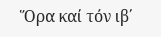Ὅρα καί τόν ιβ΄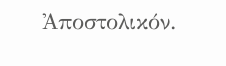Ἀποστολικόν.